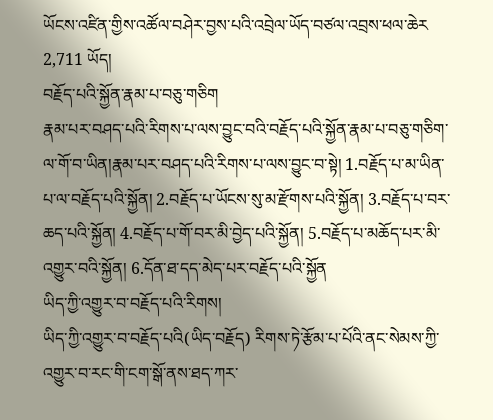ཡོངས་འཛིན་གྱིས་འཚོལ་བཤེར་བྱས་པའི་འབྲེལ་ཡོད་བཙལ་འབྲས་ཕལ་ཆེར 2,711 ཡོད།
བརྗོད་པའི་སྐྱོན་རྣམ་པ་བཅུ་གཅིག
རྣམ་པར་བཤད་པའི་རིགས་པ་ལས་བྱུང་བའི་བརྗོད་པའི་སྐྱོན་རྣམ་པ་བཅུ་གཅིག་ལ་གོ་བ་ཡིན།རྣམ་པར་བཤད་པའི་རིགས་པ་ལས་བྱུང་བ་སྟེ། 1.བརྗོད་པ་མ་ཡིན་པ་ལ་བརྗོད་པའི་སྐྱོན། 2.བརྗོད་པ་ཡོངས་སུ་མ་རྫོགས་པའི་སྐྱོན། 3.བརྗོད་པ་བར་ཆད་པའི་སྐྱོན། 4.བརྗོད་པ་གོ་བར་མི་བྱེད་པའི་སྐྱོན། 5.བརྗོད་པ་མཆོད་པར་མི་འགྱུར་བའི་སྐྱོན། 6.དོན་ཐ་དད་མེད་པར་བརྗོད་པའི་སྐྱོན
ཡིད་ཀྱི་འགྱུར་བ་བརྗོད་པའི་རིགས།
ཡིད་ཀྱི་འགྱུར་བ་བརྗོད་པའི(ཡིད་བརྗོད) རིགས་ཏེ་རྩོམ་པ་པོའི་ནང་སེམས་ཀྱི་འགྱུར་བ་རང་གི་ངག་སྒོ་ནས་ཐད་ཀར་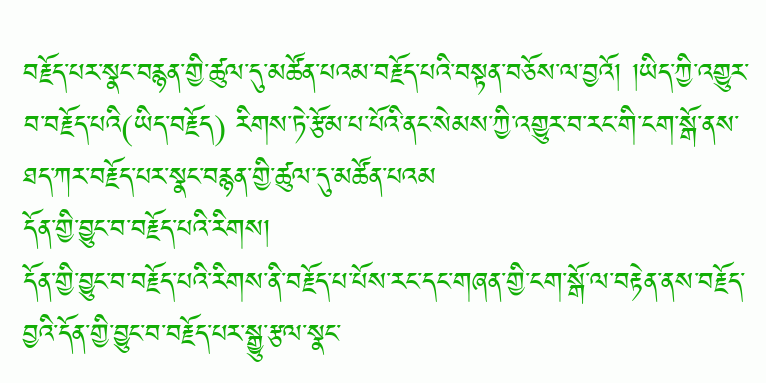བརྗོད་པར་སྣང་བརྙན་གྱི་ཚུལ་དུ་མཚོན་པའམ་བརྗོད་པའི་བསྟན་བཅོས་ལ་བྱའོ། །ཡིད་ཀྱི་འགྱུར་བ་བརྗོད་པའི(ཡིད་བརྗོད) རིགས་ཏེ་རྩོམ་པ་པོའི་ནང་སེམས་ཀྱི་འགྱུར་བ་རང་གི་ངག་སྒོ་ནས་ཐད་ཀར་བརྗོད་པར་སྣང་བརྙན་གྱི་ཚུལ་དུ་མཚོན་པའམ
དོན་གྱི་བྱུང་བ་བརྗོད་པའི་རིགས།
དོན་གྱི་བྱུང་བ་བརྗོད་པའི་རིགས་ནི་བརྗོད་པ་པོས་རང་དང་གཞན་གྱི་ངག་སྒོ་ལ་བརྟེན་ནས་བརྗོད་བྱའི་དོན་གྱི་བྱུང་བ་བརྗོད་པར་སྒྱུ་རྩལ་སྣང་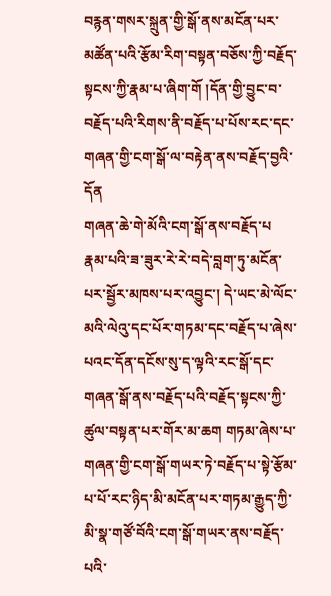བརྙན་གསར་སྐྲུན་གྱི་སྒོ་ནས་མངོན་པར་མཚོན་པའི་རྩོམ་རིག་བསྟན་བཅོས་ཀྱི་བརྗོད་སྟངས་ཀྱི་རྣམ་པ་ཞིག་གོ །དོན་གྱི་བྱུང་བ་བརྗོད་པའི་རིགས་ནི་བརྗོད་པ་པོས་རང་དང་གཞན་གྱི་ངག་སྒོ་ལ་བརྟེན་ནས་བརྗོད་བྱའི་དོན
གཞན་ཆེ་གེ་མོའི་ངག་སྒོ་ནས་བརྗོད་པ
རྣམ་པའི་ཟ་ཟུར་རེ་རེ་བདེ་བླག་ཏུ་མངོན་པར་སྦྱོར་མཁས་པར་འབྱུང་། དེ་ཡང་མེ་ལོང་མའི་ལེའུ་དང་པོར་གཏམ་དང་བརྗོད་པ་ཞེས་པའང་དོན་དངོས་སུ་ད་ལྟའི་རང་སྒོ་དང་གཞན་སྒོ་ནས་བརྗོད་པའི་བརྗོད་སྟངས་ཀྱི་ཚུལ་བསྟན་པར་གོར་མ་ཆག གཏམ་ཞེས་པ་གཞན་གྱི་ངག་སྒོ་གཡར་ཏེ་བརྗོད་པ་སྟེ་རྩོམ་པ་པོ་རང་ཉིད་མི་མངོན་པར་གཏམ་རྒྱུད་ཀྱི་མི་སྣ་གཙོ་བོའི་ངག་སྒོ་གཡར་ནས་བརྗོད་པའི་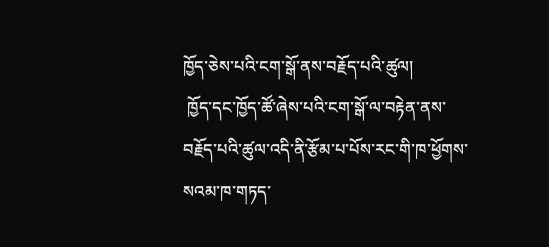ཁྱོད་ཅེས་པའི་ངག་སྒོ་ནས་བརྗོད་པའི་ཚུལ།
 ཁྱོད་དང་ཁྱོད་ཚོ་ཞེས་པའི་ངག་སྒོ་ལ་བརྟེན་ནས་བརྗོད་པའི་ཚུལ་འདི་ནི་རྩོམ་པ་པོས་རང་གི་ཁ་ཕྱོགས་སའམ་ཁ་གཏད་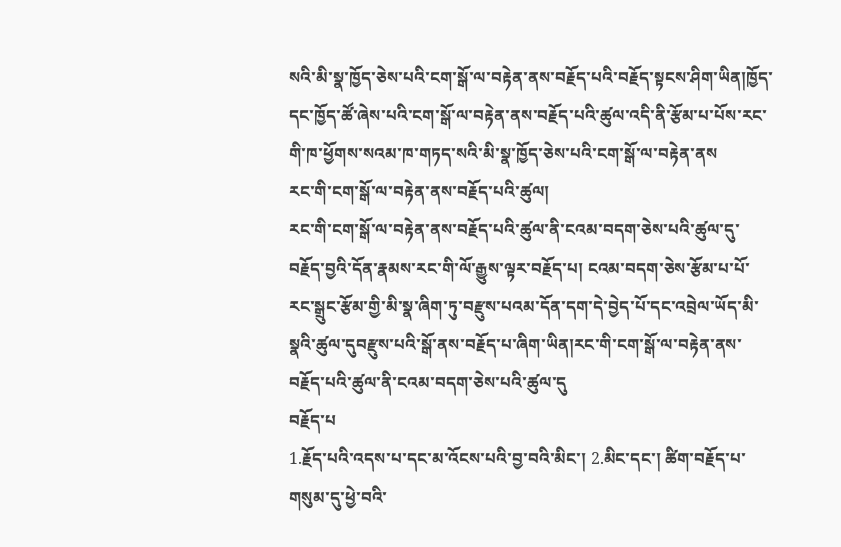སའི་མི་སྣ་ཁྱོད་ཅེས་པའི་ངག་སྒོ་ལ་བརྟེན་ནས་བརྗོད་པའི་བརྗོད་སྟངས་ཤིག་ཡིན།ཁྱོད་དང་ཁྱོད་ཚོ་ཞེས་པའི་ངག་སྒོ་ལ་བརྟེན་ནས་བརྗོད་པའི་ཚུལ་འདི་ནི་རྩོམ་པ་པོས་རང་གི་ཁ་ཕྱོགས་སའམ་ཁ་གཏད་སའི་མི་སྣ་ཁྱོད་ཅེས་པའི་ངག་སྒོ་ལ་བརྟེན་ནས
རང་གི་ངག་སྒོ་ལ་བརྟེན་ནས་བརྗོད་པའི་ཚུལ།
རང་གི་ངག་སྒོ་ལ་བརྟེན་ནས་བརྗོད་པའི་ཚུལ་ནི་ངའམ་བདག་ཅེས་པའི་ཚུལ་དུ་བརྗོད་བྱའི་དོན་རྣམས་རང་གི་ལོ་རྒྱུས་ལྟར་བརྗོད་པ། ངའམ་བདག་ཅེས་རྩོམ་པ་པོ་རང་སྒྲུང་རྩོམ་གྱི་མི་སྣ་ཞིག་ཏུ་བརྫུས་པའམ་དོན་དག་དེ་བྱེད་པོ་དང་འབྲེལ་ཡོད་མི་སྣའི་ཚུལ་དུབརྫུས་པའི་སྒོ་ནས་བརྗོད་པ་ཞིག་ཡིན།རང་གི་ངག་སྒོ་ལ་བརྟེན་ནས་བརྗོད་པའི་ཚུལ་ནི་ངའམ་བདག་ཅེས་པའི་ཚུལ་དུ
བརྗོད་པ
1.རྗོད་པའི་འདས་པ་དང་མ་འོངས་པའི་བྱ་བའི་མིང་། 2.མིང་དང་། ཚིག་བརྗོད་པ་གསུམ་དུ་ཕྱེ་བའི་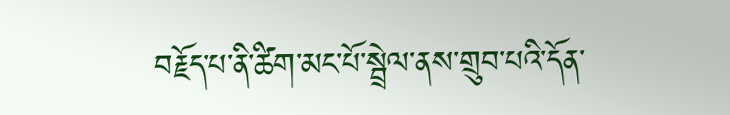བརྗོད་པ་ནི་ཚིག་མང་པོ་སྦྲེལ་ནས་གྲུབ་པའི་དོན་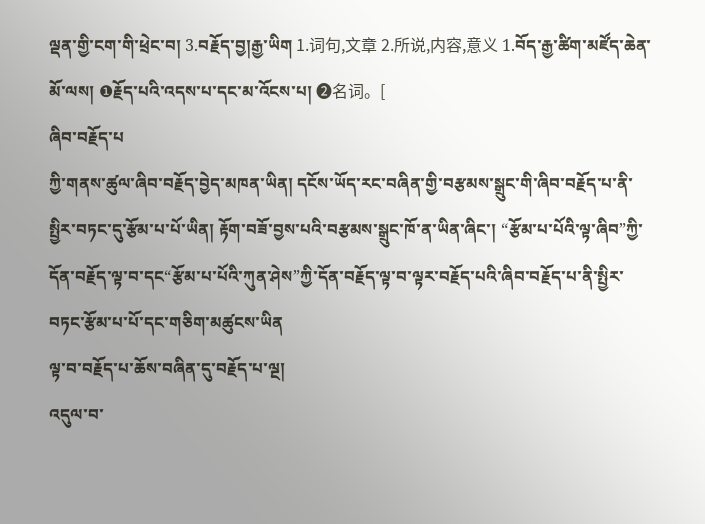ལྡན་གྱི་ངག་གི་ཕྲེང་བ། 3.བརྗོད་བྱ།རྒྱ་ཡིག 1.词句,文章 2.所说,内容,意义 1.བོད་རྒྱ་ཚིག་མཛོད་ཆེན་མོ་ལས། ❶རྗོད་པའི་འདས་པ་དང་མ་འོངས་པ། ❷名词。[
ཞིབ་བརྗོད་པ
ཀྱི་གནས་ཚུལ་ཞིབ་བརྗོད་བྱེད་མཁན་ཡིན། དངོས་ཡོད་རང་བཞིན་གྱི་བརྩམས་སྒྲུང་གི་ཞིབ་བརྗོད་པ་ནི་སྤྱིར་བཏང་དུ་རྩོམ་པ་པོ་ཡིན། རྟོག་བཟོ་བྱས་པའི་བརྩམས་སྒྲུང་ཁོ་ན་ཡིན་ཞིང་། “རྩོམ་པ་པོའི་ལྟ་ཞིབ”ཀྱི་དོན་བརྗོད་ལྟ་བ་དང“རྩོམ་པ་པོའི་ཀུན་ཤེས”ཀྱི་དོན་བརྗོད་ལྟ་བ་ལྟར་བརྗོད་པའི་ཞིབ་བརྗོད་པ་ནི་སྤྱིར་བཏང་རྩོམ་པ་པོ་དང་གཅིག་མཚུངས་ཡིན
ལྟ་བ་བརྗོད་པ་ཆོས་བཞིན་དུ་བརྗོད་པ་ལྔ།
འདུལ་བ་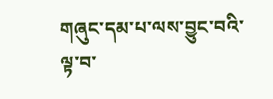གཞུང་དམ་པ་ལས་བྱུང་བའི་ལྟ་བ་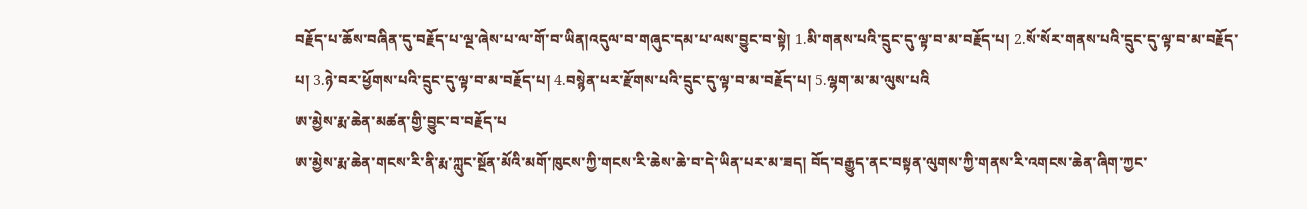བརྗོད་པ་ཆོས་བཞིན་དུ་བརྗོད་པ་ལྔ་ཞེས་པ་ལ་གོ་བ་ཡིན།འདུལ་བ་གཞུང་དམ་པ་ལས་བྱུང་བ་སྟེ། 1.མི་གནས་པའི་དྲུང་དུ་ལྟ་བ་མ་བརྗོད་པ། 2.སོ་སོར་གནས་པའི་དྲུང་དུ་ལྟ་བ་མ་བརྗོད་པ། 3.ཉེ་བར་ཕྱོགས་པའི་དྲུང་དུ་ལྟ་བ་མ་བརྗོད་པ། 4.བསྙེན་པར་རྫོགས་པའི་དྲུང་དུ་ལྟ་བ་མ་བརྗོད་པ། 5.ལྷག་མ་མ་ལུས་པའི
ཨ་མྱེས་རྨ་ཆེན་མཚན་གྱི་བྱུང་བ་བརྗོད་པ
ཨ་མྱེས་རྨ་ཆེན་གངས་རི་ནི་རྨ་ཀླུང་སྔོན་མོའི་མགོ་ཁུངས་ཀྱི་གངས་རི་ཆེས་ཆེ་བ་དེ་ཡིན་པར་མ་ཟད། བོད་བརྒྱུད་ནང་བསྟན་ལུགས་ཀྱི་གནས་རི་འགངས་ཆེན་ཞིག་ཀྱང་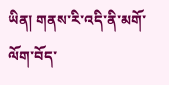ཡིན། གནས་རི་འདི་ནི་མགོ་ལོག་བོད་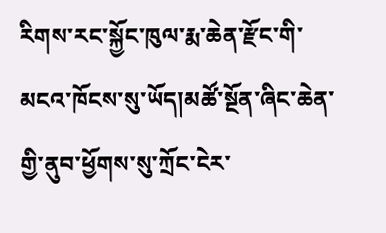རིགས་རང་སྐྱོང་ཁུལ་རྨ་ཆེན་རྫོང་གི་མངའ་ཁོངས་སུ་ཡོད།མཚོ་སྔོན་ཞིང་ཆེན་གྱི་ནུབ་ཕྱོགས་སུ་ཀྲོང་ངེར་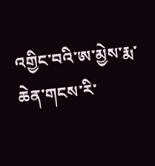འགྱིང་བའི་ཨ་མྱེས་རྨ་ཆེན་གངས་རི་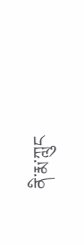ནི་རྨ་ཀླུང